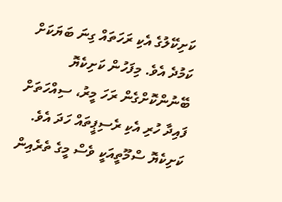ކަށިކޭލުގެ އެކި ރަހަތައް ގިނަ ބަޔަކަށް ކަމުދެ އެވެ. މިފަހުން ކަށިކެޔޮ ބޭނުންކޮށްގެން ރަހަ މީރު، ސިއްހަތަށް ފައިދާ ހުރި އެކި ރެސިޕީތައް ހަދަ އެވެ. ކަށިކެޔޮ ސްމޫތީއަކީ ވެސް މީގެ ތެރެއިން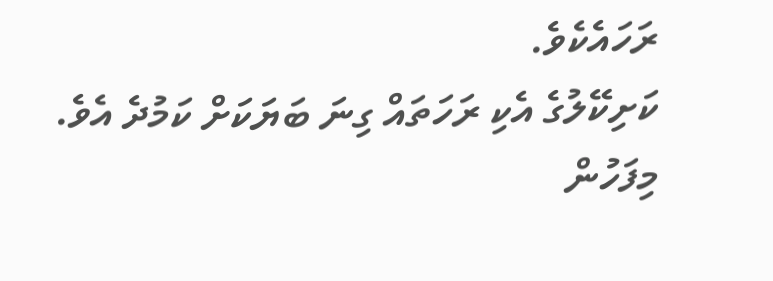ރަހައެކެވެ.
ކަށިކޭލުގެ އެކި ރަހަތައް ގިނަ ބަޔަކަށް ކަމުދެ އެވެ. މިފަހުން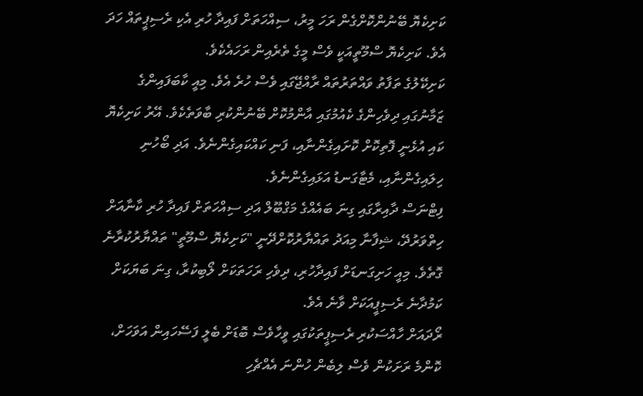ކަށިކެޔޮ ބޭނުންކޮށްގެން ރަހަ މީރު، ސިއްހަތަށް ފައިދާ ހުރި އެކި ރެސިޕީތައް ހަދަ އެވެ. ކަށިކެޔޮ ސްމޫތީއަކީ ވެސް މީގެ ތެރެއިން ރަހައެކެވެ.
ކަށިކޭލުގެ ތަފާތު ވައްތަރުތައް ރާއްޖޭގައި ވެސް ހުރެ އެވެ. މިއީ ކާބަފައިންގެ ޒަމާނުގައި ދިވެހިންގެ ކެއުމުގައި އާންމުކޮށް ބޭނުންކުރި ބާވަތެކެވެ. އޭރު ކަށިކެޔޮ ކައި އުޅެނީ ފޮތިކޮށް ކޮށައިގެންނާއި، ފަނި ކައްކައިގެންނެވެ. އަދި ބޯހުނި ހިލައިގެންނާއި، މެޓާގަނޑު އަޅައިގެންނެވެ.
ފިޓްނަސް ދާއިރާގައި ގިނަ ބައެއްގެ މަގްބޫލް އަދި ސިއްހަތަށް ފައިދާ ހުރި ކާނާއަށް ހިތްވަރުދޭ، ޝިފާނާ މިއަދު ތައްޔާރުކޮށްދޭނީ "ކަށިކެޔޮ ސްމޫތީ" ތައްޔާރުކުރާނެ ގޮތެވެ. މިއީ ހަށިގަނޑަށް ފައިދާހުރި، ދިވެހި ރަހަތަކަށް ލޯބިކުރާ، ގިނަ ބަޔަކަށް ކަމުދާނެ ރެސިޕީއަކަށް ވާނެ އެވެ.
ރޯދައަށް ހާއްސަކުރި ރެސިޕީތަކުގައި ވީހާވެސް ބޮޑަށް ބެލީ ފަސޭހައިން އަވަހަށް، ކޮންމެ ރަށަކުން ވެސް ލިބެން ހުންނަ އެއްޗެހި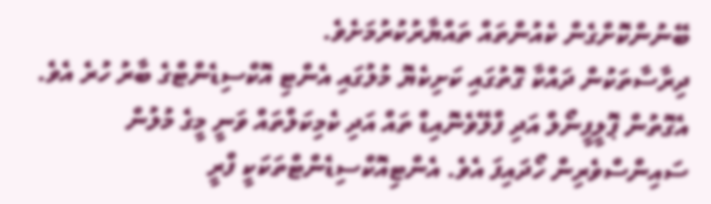ބޭނުންކޮށްގެން ކެއުންތައް ތައްޔާރުކުރުމަށެވެ.
ދިރާސާތަކުން ދައްކާ ގޮތުގައި ކަށިކެޔޮ މުލުގައި އެންޓި އޮކްސިޑެންޓްގެ ބާރު ހުރެ އެވެ. އެގޮތުން ޕޮލީފީނޯލް އަދި ފްލޭވެނޮއިޑް ތައް އަދި ކެމިކަލްތައް ވަނީ މީގެ މުލުން ސައިންސްވެރިން ހޯދައިފަ އެވެ. އެންޓިއޮކްސިޑެންޓްތަކަކީ ފްރީ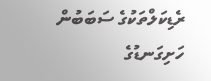ރެޑިކަލްތަކުގެ ސަބަބުން ހަށިގަނޑުގެ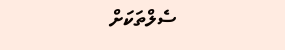ސެލްތަކަށް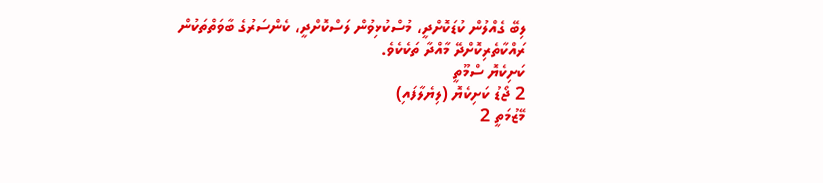ލިބޭ ގެއްލުން ކުޑަކޮށްދީ، މުސްކުޅިވުން ލަސްކޮށްދީ، ކެންސަރުގެ ބާވަތްތަކުން ރައްކާތެރިކޮށްދޭ މާއްދާ ތަކެކެވެ.
ކަށިކެޔޮ ސްމޫތީ
2 ޖޯޑު ކަށިކެޔޮ (ލިޔެލާފައި)
މޭޒުމަތީ 2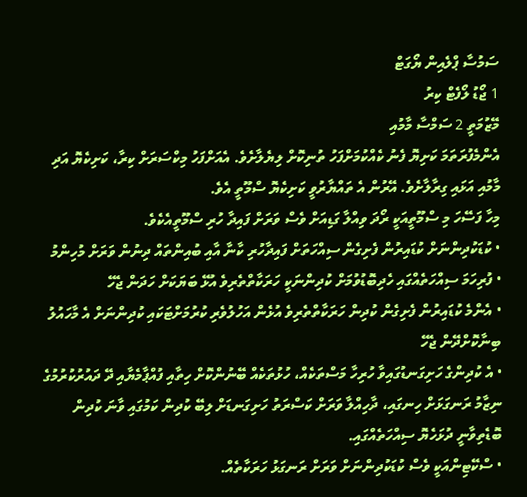ސަމުސާ ޕްލެއިން ޔޯގަޓް
1 ޖޯޑު ލޯފެޓް ކިރު
މޭޒުމަތީ 2 ސަމްސާ މާމުއި
އެންމެފުރަތަމަ ކަށިޔޮ ފެނު ކެއްކުމަށްފަހު ތުނިކޮށް ލިޔެލާށެވެ. އެއަށްފަހު މިކްސަރަށް ކިރާ، ކަށިކެޔޮ އަދި މާމުއި އަޅައި ގިރާލާށެވެ. އޭރުން އެ ތައްޔާރުވީ ކަށިކެޔޮ ސްމޫތީ އެވެ.
މިހާ ފަސޭހަ މި ސްމޫތީއަކީ ރޯދަ ވިއްލާ ގަޑިއަށް ވެސް ވަރަށް ފައިދާ ހުރި ސްމޫތީއެކެވެ.
• ކުޑަކުދިންނަށް ކުޑައިރުން ފެށިގެން ސިއްހަތަށް ފައިދާހުރި ކާނާ އާއި ބުއިންތައް ދިނުން ވަރަށް މުހިންމު
• ފުރިހަމަ ސިއްހަތެއްގައި ހެދިބޮޑުވުމަށް ކުދިންނަކީ ހަރަކާތްތެރިވެ އުޅޭ ބަޔަކަށް ހަދަން ޖެހޭ
• އެންމެ ކުޑައިރުން ފެށިގެން ކުދިން ހަރަކާތްތެރިވެ އުޅެން އަހުލުވެރި ކުރުމަށްޓަކައި ކުދިންނަށް އެ މާހައުލު ބިނާކޮށްދޭން ޖެހޭ
• އެ ކުދިންގެ ހަށިގަނޑުގައިވާ ހުރިހާ މަސްތަކެއް، ހުޅުތަކެއް ބޭނުންކޮށް ހިތާއި ފުއްޕާމެޔާއި ދޭ ދައުރުކުރުމުގެ ނިޒާމު ރަނގަޅަށް ހިނގައި، ދާހިއްލާ ވަރަށް ކަސްރަތު ހަށިގަނޑަށް ލިބޭ ކުދިން ކަމުގައި ވާނަ ކުދިން ބޮޑެތިވާނީ ދުޅަހެޔޮ ސިއްހަތެއްގައި.
• ސްކޭޓިންއަކީ ވެސް ކުޑަކުދިންނަށް ވަރަށް ރަނގަޅު ހަރަކާތެއް.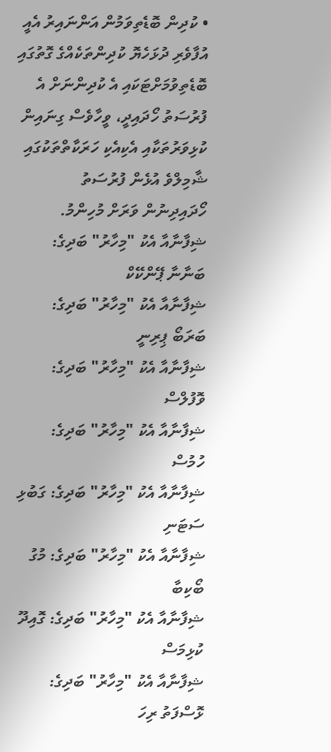• ކުދިން ބޮޑެތިވަމުން އަންނައިރު އެއީ އުފާވެރި ދުޅަހެޔޮ ކުދިންތަކެއްގެ ގޮތުގައި ބޮޑެތިވުމަށްޓަކައި އެ ކުދިންނަށް އެ ފުރުސަތު ހޯދައިދީ، ވީހާވެސް ގިނައިން ކުޅިވަރުތަކާއި އެކިއެކި ހަރަކާތްތަކުގައި ޝާމިލްވެ އުޅެން ފުރުސަތު ހޯދައިދިނުން ވަރަށް މުހިންމު.
ޝިފާނާއާ އެކު "މިހާރު" ބަދިގެ: ބަނާނާ ޕޭންކޭކް
ޝިފާނާއާ އެކު "މިހާރު" ބަދިގެ: ބަރަބޯ ޕިރިނީ
ޝިފާނާއާ އެކު "މިހާރު" ބަދިގެ: ވޮފުލްސް
ޝިފާނާއާ އެކު "މިހާރު" ބަދިގެ: ހުމުސް
ޝިފާނާއާ އެކު "މިހާރު" ބަދިގެ: ގަބުޅި ސަޓަނި
ޝިފާނާއާ އެކު "މިހާރު" ބަދިގެ: މުގު ބޯކިބާ
ޝިފާނާއާ އެކު "މިހާރު" ބަދިގެ: ގޮއިދޫ ކުޅިމަސް
ޝިފާނާއާ އެކު "މިހާރު" ބަދިގެ: ޅޮސްފަތު ރިހަ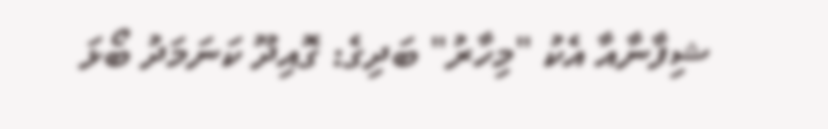ޝިފާނާއާ އެކު "މިހާރު" ބަދިގެ: ގޮއިދޫ ކަނަމަދު ބޯޅަ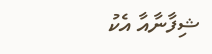ޝިފާނާއާ އެކު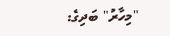"މިހާރު" ބަދިގެ: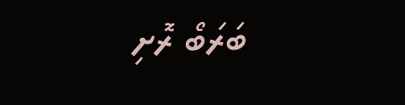ބަރަބޯ ރޮށި